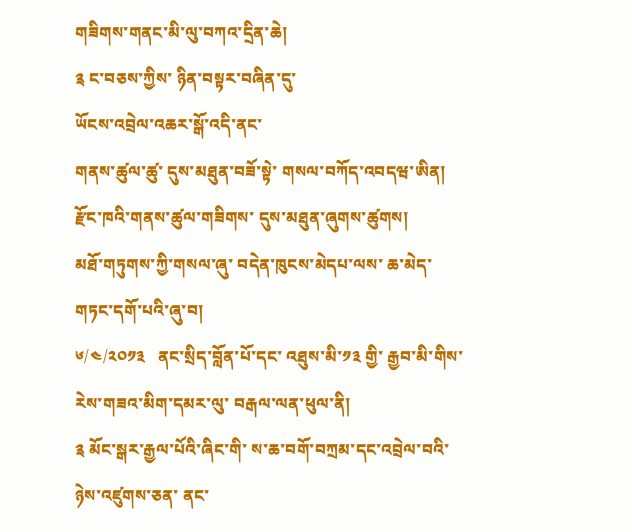གཟིགས་གནང་མི་ལུ་བཀའ་དྲིན་ཆེ།
༉ ང་བཅས་ཀྱིས་ ཉིན་བསྟར་བཞིན་དུ་
ཡོངས་འབྲེལ་འཆར་སྒོ་འདི་ནང་
གནས་ཚུལ་ཚུ་ དུས་མཐུན་བཟོ་སྟེ་ གསལ་བཀོད་འབདཝ་ཨིན།
རྫོང་ཁའི་གནས་ཚུལ་གཟིགས་ དུས་མཐུན་ཞུགས་ཚུགས།
མཐོ་གཏུགས་ཀྱི་གསལ་ཞུ་ བདེན་ཁུངས་མེདཔ་ལས་ ཆ་མེད་གཏང་དགོ་པའི་ཞུ་བ།
༦/༤/༢༠༡༣   ནང་སྲིད་བློན་པོ་དང་ འཐུས་མི་༡༣ གྱི་ རྒྱབ་མི་གིས་ རེས་གཟའ་མིག་དམར་ལུ་ བརྒལ་ལན་ཕུལ་ནི།
༉ མོང་སྒར་རྒྱལ་པོའི་ཞིང་གི་ ས་ཆ་བགོ་བཀྲམ་དང་འབྲེལ་བའི་ ཉེས་འཛུགས་ཅན་ ནང་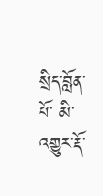སྲིད་བློན་པོ་ མི་འགྱུར་རྡོ་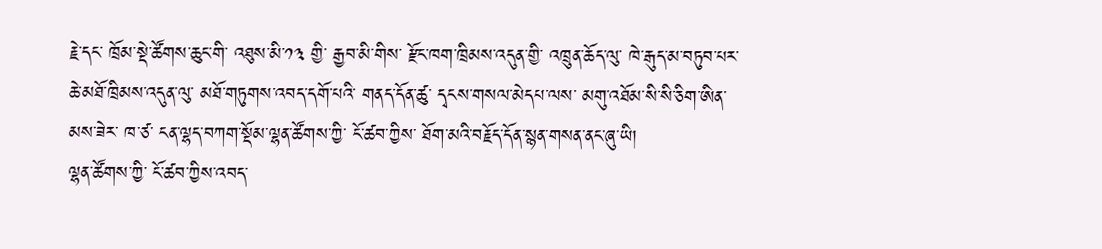རྗེ་དང་ ཁྲོམ་སྡེ་ཚོགས་ཆུང་གི་ འཐུས་མི་༡༣ གྱི་ རྒྱབ་མི་གིས་ རྫོང་ཁག་ཁྲིམས་འདུན་གྱི་ འཁྲུན་ཆོད་ལུ་ ཁེ་རྒུད་མ་བཏུབ་པར་ ཆེ་མཐོ་ཁྲིམས་འདུན་ལུ་ མཐོ་གཏུགས་འབད་དགོ་པའི་ གནད་དོན་ཚུ་ དྭངས་གསལ་མེདཔ་ལས་ མགུ་འཐོམ་སི་སི་ཅིག་ཨིན་མས་ཟེར་ ཁ་ཙ་ ངན་ལྷད་བཀག་སྡོམ་ལྷན་ཚོགས་ཀྱི་ ངོ་ཚབ་ཀྱིས་ ཐོག་མའི་བརྗོད་དོན་སྙན་གསན་ནང་ཞུ་ཡི།
ལྷན་ཚོགས་ཀྱི་ ངོ་ཚབ་ཀྱིས་འབད་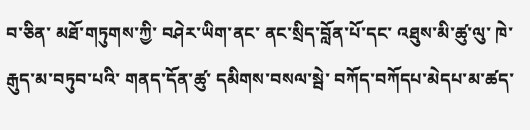བ་ཅིན་ མཐོ་གཏུགས་ཀྱི་ བཤེར་ཡིག་ནང་ ནང་སྲིད་བློན་པོ་དང་ འཐུས་མི་ཚུ་ལུ་ ཁེ་རྒུད་མ་བཏུབ་པའི་ གནད་དོན་ཚུ་ དམིགས་བསལ་སྦེ་ བཀོད་བཀོདཔ་མེདཔ་མ་ཚད་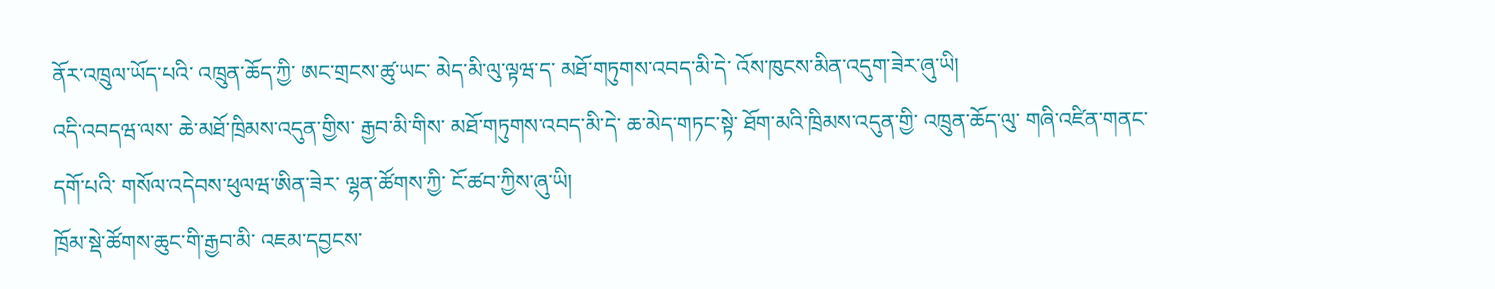ནོར་འཁྲུལ་ཡོད་པའི་ འཁྲུན་ཆོད་ཀྱི་ ཨང་གྲངས་ཚུ་ཡང་ མེད་མི་ལུ་ལྟཝ་ད་ མཐོ་གཏུགས་འབད་མི་དེ་ འོས་ཁུངས་མིན་འདུག་ཟེར་ཞུ་ཡི།
འདི་འབདཝ་ལས་ ཆེ་མཐོ་ཁྲིམས་འདུན་གྱིས་ རྒྱབ་མི་གིས་ མཐོ་གཏུགས་འབད་མི་དེ་ ཆ་མེད་གཏང་སྟེ་ ཐོག་མའི་ཁྲིམས་འདུན་གྱི་ འཁྲུན་ཆོད་ལུ་ གཞི་འཛིན་གནང་དགོ་པའི་ གསོལ་འདེབས་ཕུལཝ་ཨིན་ཟེར་ ལྷན་ཚོགས་ཀྱི་ ངོ་ཚབ་ཀྱིས་ཞུ་ཡི།
ཁྲོམ་སྡེ་ཚོགས་ཆུང་གི་རྒྱབ་མི་ འཇམ་དབྱངས་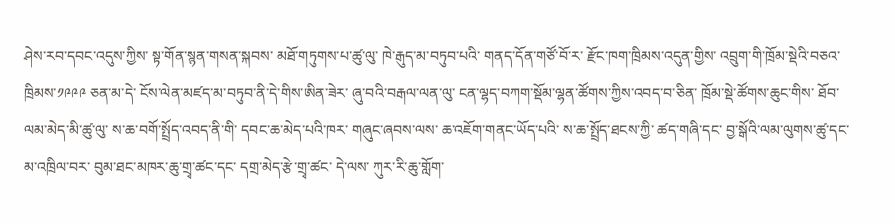ཤེས་རབ་དབང་འདུས་ཀྱིས་ སྟ་གོན་སྙན་གསན་སྐབས་ མཐོ་གཏུགས་པ་ཚུ་ལུ་ ཁེ་རྒུད་མ་བཏུབ་པའི་ གནད་དོན་གཙོ་བོ་ར་ རྫོང་ཁག་ཁྲིམས་འདུན་གྱིས་ འབྲུག་གི་ཁྲོམ་སྡེའི་བཅའ་ཁྲིམས་༡༩༩༩ ཅན་མ་དེ་ ངོས་ལེན་མཛད་མ་བཏུབ་ནི་དེ་གིས་ཨིན་ཟེར་ ཞུ་བའི་བརྒལ་ལན་ལུ་ ངན་ལྷད་བཀག་སྡོམ་ལྷན་ཚོགས་ཀྱིས་འབད་བ་ཅིན་ ཁྲོམ་སྡེ་ཚོགས་ཆུང་གིས་ ཐོབ་ལམ་མེད་མི་ཚུ་ལུ་ ས་ཆ་བགོ་སྤྲོད་འབད་ནི་གི་ དབང་ཆ་མེད་པའི་ཁར་ གཞུང་ཞབས་ལས་ ཆ་འཇོག་གནང་ཡོད་པའི་ ས་ཆ་སྤྲོད་ཐངས་ཀྱི་ ཚད་གཞི་དང་ བྱ་སྒོའི་ལམ་ལུགས་ཚུ་དང་མ་འཁྲིལ་བར་ བུམ་ཐང་མཁར་ཆུ་གྲྭ་ཚང་དང་ དགྲ་མེད་རྩེ་གྲྭ་ཚང་ དེ་ལས་ ཀུར་རི་ཆུ་གློག་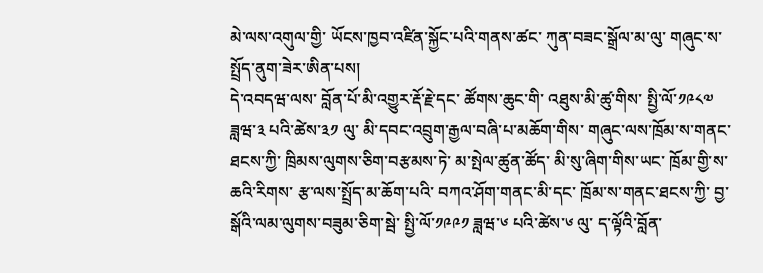མེ་ལས་འགུལ་གྱི་ ཡོངས་ཁྱབ་འཛིན་སྐྱོང་པའི་གནས་ཚང་ ཀུན་བཟང་སྒྲོལ་མ་ལུ་ གཞུང་ས་སྤྲོད་ནུག་ཟེར་ཨིན་པས།
དེ་འབདཝ་ལས་ བློན་པོ་མི་འགྱུར་རྡོ་རྗེ་དང་ ཚོགས་ཆུང་གི་ འཐུས་མི་ཚུ་གིས་ སྤྱི་ལོ་༡༩༨༧ ཟླཝ་༣ པའི་ཚེས་༣༡ ལུ་ མི་དབང་འབྲུག་རྒྱལ་བཞི་པ་མཆོག་གིས་ གཞུང་ལས་ཁྲོམ་ས་གནང་ཐངས་ཀྱི་ ཁྲིམས་ལུགས་ཅིག་བརྩམས་ཏེ་ མ་སྤེལ་ཚུན་ཚོད་ མི་སུ་ཞིག་གིས་ཡང་ ཁྲོམ་གྱི་ས་ཆའི་རིགས་ རྩ་ལས་སྤྲོད་མ་ཆོག་པའི་ བཀའ་ཤོག་གནང་མི་དང་ ཁྲོམ་ས་གནང་ཐངས་ཀྱི་ བྱ་སྒོའི་ལམ་ལུགས་བཟུམ་ཅིག་སྦེ་ སྤྱི་ལོ་༡༩༩༡ ཟླཝ་༦ པའི་ཚེས་༦ ལུ་ ད་ལྟོའི་བློན་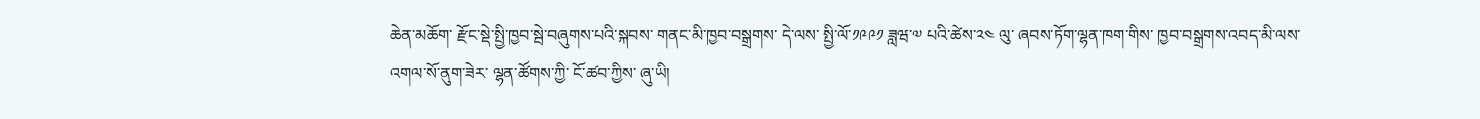ཆེན་མཆོག་ རྫོང་སྡེ་སྤྱི་ཁྱབ་སྦེ་བཞུགས་པའི་སྐབས་ གནང་མི་ཁྱབ་བསྒྲགས་ དེ་ལས་ སྤྱི་ལོ་༡༩༩༡ ཟླཝ་༧ པའི་ཚེས་༢༤ ལུ་ ཞབས་ཏོག་ལྷན་ཁག་གིས་ ཁྱབ་བསྒྲགས་འབད་མི་ལས་ འགལ་སོ་ནུག་ཟེར་ ལྷན་ཚོགས་ཀྱི་ ངོ་ཚབ་ཀྱིས་ ཞུ་ཡི།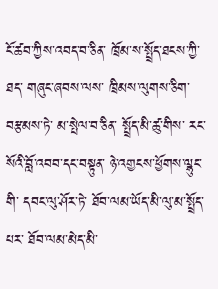ངོ་ཚབ་ཀྱིས་འབད་བ་ཅིན་ ཁྲོམ་ས་སྤྲོད་ཐངས་ཀྱི་ཐད་ གཞུང་ཞབས་ལས་ ཁྲིམས་ལུགས་ཅིག་བརྩམས་ཏེ་ མ་སྤེལ་བ་ཅིན་ སྤྲོད་མི་ཚུ་གིས་ རང་སོའི་བློ་འབབ་དང་བསྟུན་ ཉེ་འགྱངས་ཕྱོགས་ལྷུང་གི་ དབང་ལུ་ཤོར་ཏེ་ ཐོབ་ལམ་ཡོད་མི་ལུ་མ་སྤྲོད་པར་ ཐོབ་ལམ་མེད་མི་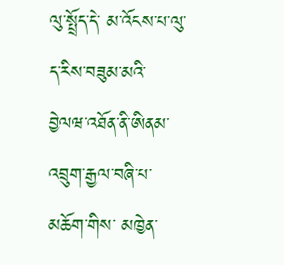ལུ་སྤྲོད་དེ་ མ་འོངས་པ་ལུ་ ད་རིས་བཟུམ་མའི་ བྱེལཝ་འཐོན་ནི་ཨིནམ་ འབྲུག་རྒྱལ་བཞི་པ་མཆོག་གིས་ མཁྱེན་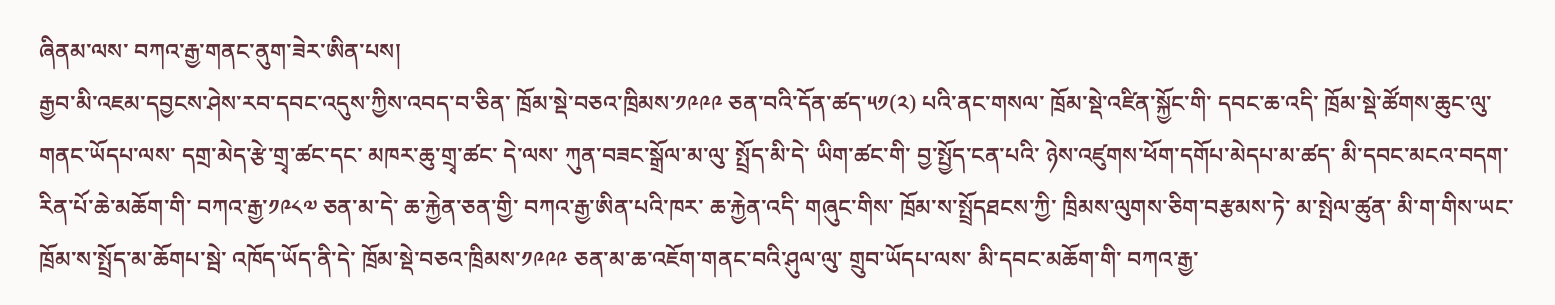ཞིནམ་ལས་ བཀའ་རྒྱ་གནང་ནུག་ཟེར་ཨིན་པས།
རྒྱབ་མི་འཇམ་དབྱངས་ཤེས་རབ་དབང་འདུས་ཀྱིས་འབད་བ་ཅིན་ ཁྲོམ་སྡེ་བཅའ་ཁྲིམས་༡༩༩༩ ཅན་བའི་དོན་ཚད་༥༡(༢) པའི་ནང་གསལ་ ཁྲོམ་སྡེ་འཛིན་སྐྱོང་གི་ དབང་ཆ་འདི་ ཁྲོམ་སྡེ་ཚོགས་ཆུང་ལུ་ གནང་ཡོདཔ་ལས་ དགྲ་མེད་རྩེ་གྲྭ་ཚང་དང་ མཁར་ཆུ་གྲྭ་ཚང་ དེ་ལས་ ཀུན་བཟང་སྒྲོལ་མ་ལུ་ སྤྲོད་མི་དེ་ ཡིག་ཚང་གི་ བྱ་སྤྱོད་ངན་པའི་ ཉེས་འཛུགས་ཕོག་དགོཔ་མེདཔ་མ་ཚད་ མི་དབང་མངའ་བདག་རིན་པོ་ཆེ་མཆོག་གི་ བཀའ་རྒྱ་༡༩༨༧ ཅན་མ་དེ་ ཆ་རྐྱེན་ཅན་གྱི་ བཀའ་རྒྱ་ཨིན་པའི་ཁར་ ཆ་རྐྱེན་འདི་ གཞུང་གིས་ ཁྲོམ་ས་སྤྲོདཐངས་ཀྱི་ ཁྲིམས་ལུགས་ཅིག་བརྩམས་ཏེ་ མ་སྤེལ་ཚུན་ མི་ག་གིས་ཡང་ ཁྲོམ་ས་སྤྲོད་མ་ཆོགཔ་སྦེ་ འཁོད་ཡོད་ནི་དེ་ ཁྲོམ་སྡེ་བཅའ་ཁྲིམས་༡༩༩༩ ཅན་མ་ཆ་འཇོག་གནང་བའི་ཤུལ་ལུ་ གྲུབ་ཡོདཔ་ལས་ མི་དབང་མཆོག་གི་ བཀའ་རྒྱ་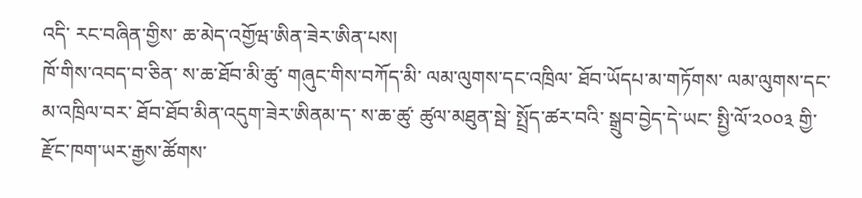འདི་ རང་བཞིན་གྱིས་ ཆ་མེད་འགྱོཝ་ཨིན་ཟེར་ཨིན་པས།
ཁོ་གིས་འབད་བ་ཅིན་ ས་ཆ་ཐོབ་མི་ཚུ་ གཞུང་གིས་བཀོད་མི་ ལམ་ལུགས་དང་འཁྲིལ་ ཐོབ་ཡོདཔ་མ་གཏོགས་ ལམ་ལུགས་དང་མ་འཁྲིལ་བར་ ཐོབ་ཐོབ་མིན་འདུག་ཟེར་ཨིནམ་ད་ ས་ཆ་ཚུ་ ཚུལ་མཐུན་སྦེ་ སྤྲོད་ཚར་བའི་ སྒྲུབ་བྱེད་དེ་ཡང་ སྤྱི་ལོ་༢༠༠༣ གྱི་ རྫོང་ཁག་ཡར་རྒྱས་ཚོགས་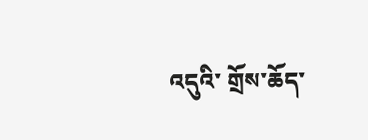འདུའི་ གྲོས་ཆོད་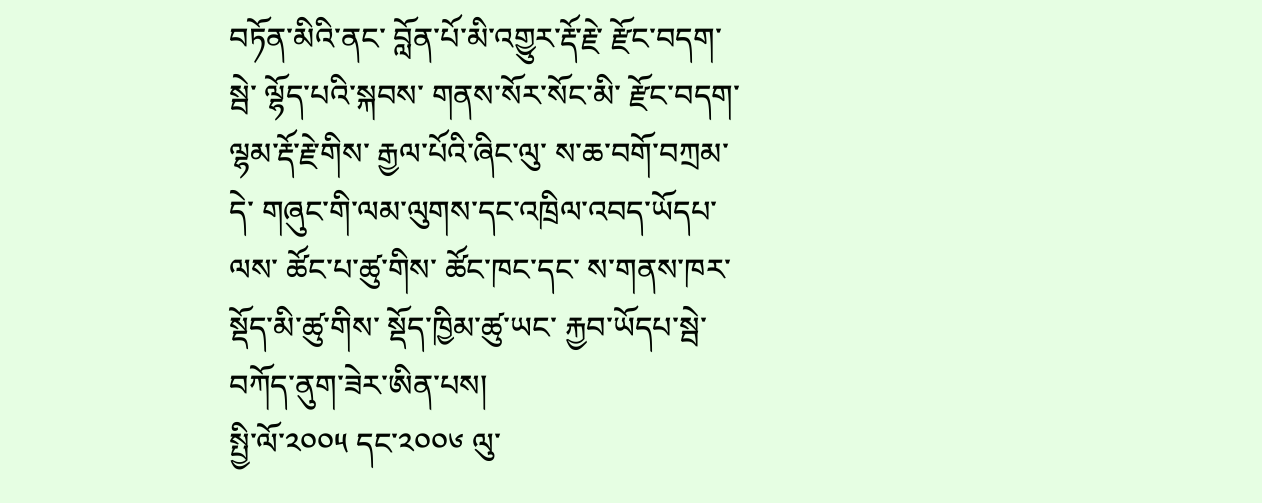བཏོན་མིའི་ནང་ བློན་པོ་མི་འགྱུར་རྡོ་རྗེ་ རྫོང་བདག་སྦེ་ ལྷོད་པའི་སྐབས་ གནས་སོར་སོང་མི་ རྫོང་བདག་ལྷམ་རྡོ་རྗེ་གིས་ རྒྱལ་པོའི་ཞིང་ལུ་ ས་ཆ་བགོ་བཀྲམ་དེ་ གཞུང་གི་ལམ་ལུགས་དང་འཁྲིལ་འབད་ཡོདཔ་ལས་ ཚོང་པ་ཚུ་གིས་ ཚོང་ཁང་དང་ ས་གནས་ཁར་ སྡོད་མི་ཚུ་གིས་ སྡོད་ཁྱིམ་ཚུ་ཡང་ རྐྱབ་ཡོདཔ་སྦེ་ བཀོད་ནུག་ཟེར་ཨིན་པས།
སྤྱི་ལོ་༢༠༠༥ དང་༢༠༠༦ ལུ་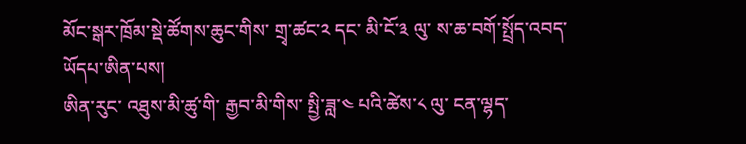མོང་སྒར་ཁྲོམ་སྡེ་ཚོགས་ཆུང་གིས་ གྲྭ་ཚང་༢ དང་ མི་ངོ་༣ ལུ་ ས་ཆ་བགོ་སྤྲོད་འབད་ཡོདཔ་ཨིན་པས།
ཨིན་རུང་ འཐུས་མི་ཚུ་གི་ རྒྱབ་མི་གིས་ སྤྱི་ཟླ་༤ པའི་ཚེས་༨ ལུ་ ངན་ལྷད་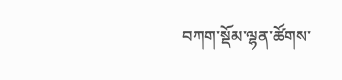བཀག་སྡོམ་ལྷན་ཚོགས་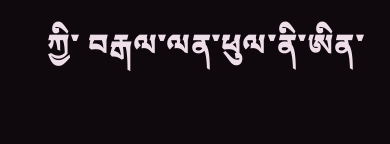ཀྱི་ བརྒལ་ལན་ཕུལ་ནི་ཨིན་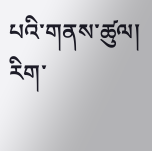པའི་གནས་ཚུལ།
རིག་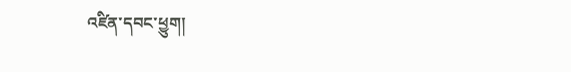འཛིན་དབང་ཕྱུག།